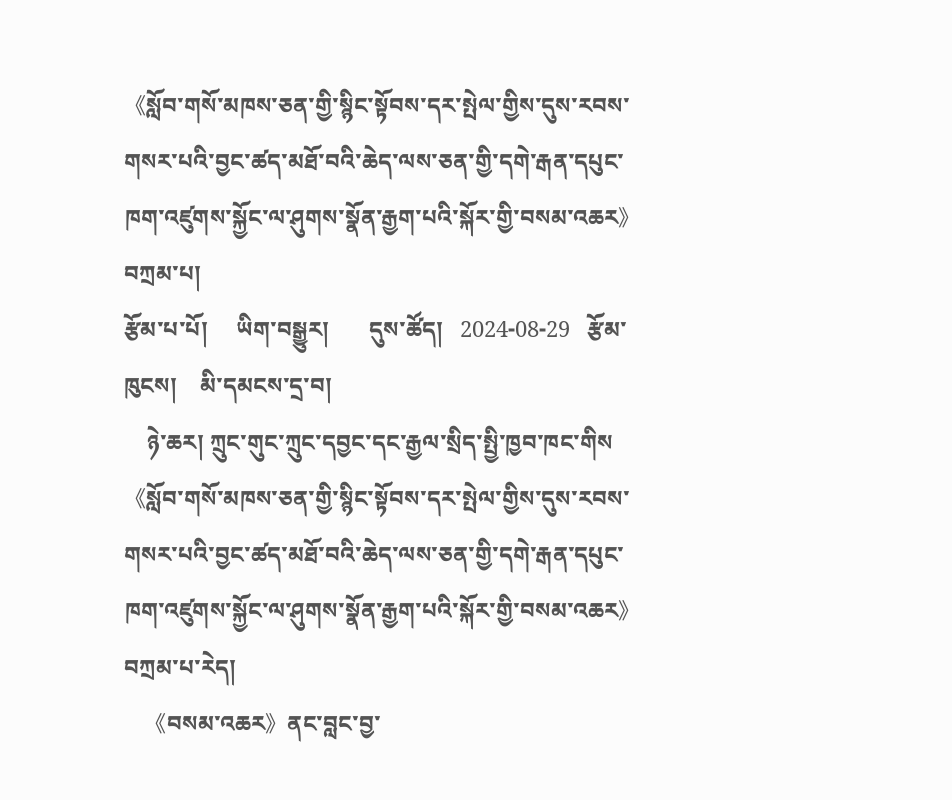《སློབ་གསོ་མཁས་ཅན་གྱི་སྙིང་སྟོབས་དར་སྤེལ་གྱིས་དུས་རབས་གསར་པའི་བྱང་ཚད་མཐོ་བའི་ཆེད་ལས་ཅན་གྱི་དགེ་རྒན་དཔུང་ཁག་འཛུགས་སྐྱོང་ལ་ཤུགས་སྣོན་རྒྱག་པའི་སྐོར་གྱི་བསམ་འཆར》བཀྲམ་པ།
རྩོམ་པ་པོ།     ཡིག་བསྒྱུར།       དུས་ཚོད།   2024-08-29   རྩོམ་ཁུངས།    མི་དམངས་དྲ་བ།
    ཉེ་ཆར། ཀྲུང་གུང་ཀྲུང་དབྱང་དང་རྒྱལ་སྲིད་སྤྱི་ཁྱབ་ཁང་གིས《སློབ་གསོ་མཁས་ཅན་གྱི་སྙིང་སྟོབས་དར་སྤེལ་གྱིས་དུས་རབས་གསར་པའི་བྱང་ཚད་མཐོ་བའི་ཆེད་ལས་ཅན་གྱི་དགེ་རྒན་དཔུང་ཁག་འཛུགས་སྐྱོང་ལ་ཤུགས་སྣོན་རྒྱག་པའི་སྐོར་གྱི་བསམ་འཆར》བཀྲམ་པ་རེད།
    《བསམ་འཆར》ནང་བླང་བྱ་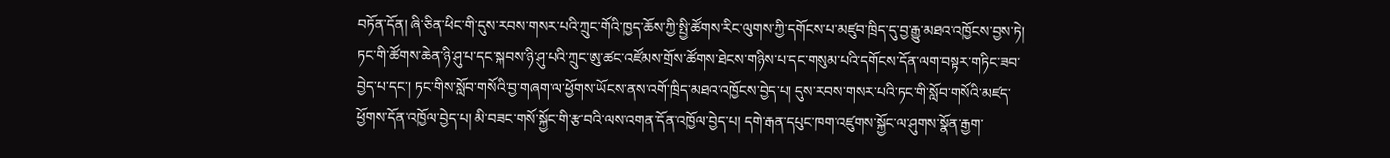བཏོན་དོན། ཞི་ཅིན་ཕིང་གི་དུས་རབས་གསར་པའི་ཀྲུང་གོའི་ཁྱད་ཆོས་ཀྱི་སྤྱི་ཚོགས་རིང་ལུགས་ཀྱི་དགོངས་པ་མཛུབ་ཁྲིད་དུ་བྱ་རྒྱུ་མཐའ་འཁྱོངས་བྱས་ཏེ། ཏང་གི་ཚོགས་ཆེན་ཉི་ཤུ་པ་དང་སྐབས་ཉི་ཤུ་པའི་ཀྲུང་ཨུ་ཚང་འཛོམས་གྲོས་ཚོགས་ཐེངས་གཉིས་པ་དང་གསུམ་པའི་དགོངས་དོན་ལག་བསྟར་གཏིང་ཟབ་བྱེད་པ་དང་། ཏང་གིས་སློབ་གསོའི་བྱ་གཞག་ལ་ཕྱོགས་ཡོངས་ནས་འགོ་ཁྲིད་མཐའ་འཁྱོངས་བྱེད་པ། དུས་རབས་གསར་པའི་ཏང་གི་སློབ་གསོའི་མཛད་ཕྱོགས་དོན་འཁྱོལ་བྱེད་པ། མི་བཟང་གསོ་སྐྱོང་གི་རྩ་བའི་ལས་འགན་དོན་འཁྱོལ་བྱེད་པ། དགེ་རྒན་དཔུང་ཁག་འཛུགས་སྐྱོང་ལ་ཤུགས་སྣོན་རྒྱག་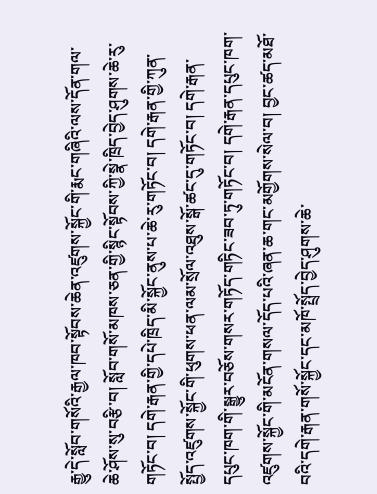རྒྱུ་དེ་སློབ་གསོའི་རྒྱལ་ཁབ་སྟོབས་ཆེན་འཛུགས་སྐྱོང་གི་རྨང་གཞིའི་ལས་དོན་གལ་ཆེ་ཤོས་སུ་བརྩི་བ། སློབ་གསོ་མཁས་ཅན་གྱི་སྙིང་སྟོབས་ཀྱི་སྣེ་ཁྲིད་བྱེད་ཤུགས་ཆེ་རུ་གཏོང་བ། དགེ་རྒན་གྱི་དཔེ་ཁྲིད་མི་སྐྱོང་ནུས་པ་ཆེ་རུ་གཏོང་བ། དགེ་རྒན་གྱི་ཀུན་སྤྱོད་འཛུགས་སྐྱོང་གི་ཕུགས་ཕན་ལམ་སྲོལ་འཐུས་སྒོ་ཚང་དུ་གཏོང་བ། དགེ་རྒན་དཔུང་ཁག་གི་སྒྱུར་བཅོས་གསར་གཏོད་གཏིང་ཟབ་ཏུ་གཏོང་བ། དགེ་རྒན་དཔུང་ཁག་འཛུགས་སྐྱོང་གི་མངོན་གསལ་དོད་པའི་ཞན་ཆ་གང་མགྱོགས་སེལ་བ། བྱང་ཚད་མཐོ་བའི་དགེ་རྒན་གསོ་སྐྱོང་དང་མཁོ་སྤྲོད་བྱེད་ཤུགས་ཆེ་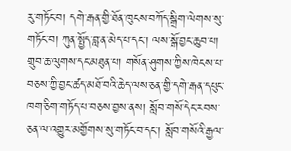རུ་གཏོང་བ། དགེ་རྒན་གྱི་ཐོན་ཁུངས་བཀོད་སྒྲིག་ལེགས་སུ་གཏོང་བ། ཀུན་སྤྱོད་བླ་ན་མེད་པ་དང་། ལས་སྒོ་བྱང་ཆུབ་པ། གྲུབ་ཆ་ལུགས་དང་མཐུན་པ། གསོན་ཤུགས་ཀྱིས་ཁེངས་པ་བཅས་ཀྱི་བྱང་ཚད་མཐོ་བའི་ཆེད་ལས་ཅན་གྱི་དགེ་རྒན་དཔུང་ཁག་ཅིག་གཏོད་པ་བཅས་བྱས་ནས། སློབ་གསོ་དེང་རབས་ཅན་ལ་འགྱུར་མགྱོགས་སུ་གཏོང་བ་དང་། སློབ་གསོའི་རྒྱལ་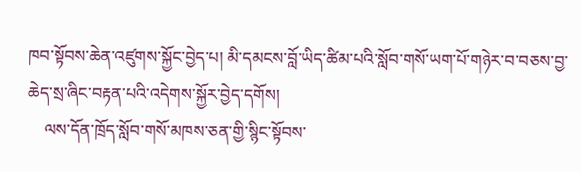ཁབ་སྟོབས་ཆེན་འཛུགས་སྐྱོང་བྱེད་པ། མི་དམངས་བློ་ཡིད་ཚིམ་པའི་སློབ་གསོ་ཡག་པོ་གཉེར་བ་བཅས་བྱ་ཆེད་སྲ་ཞིང་བརྟན་པའི་འདེགས་སྐྱོར་བྱེད་དགོས།
    ལས་དོན་ཁྲོད་སློབ་གསོ་མཁས་ཅན་གྱི་སྙིང་སྟོབས་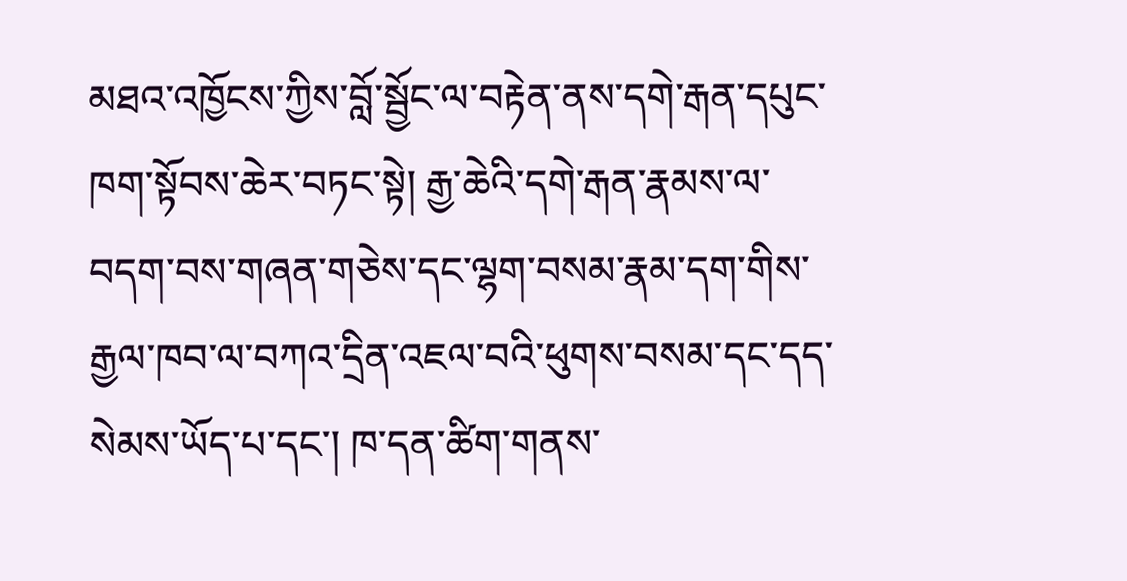མཐའ་འཁྱོངས་ཀྱིས་བློ་སྦྱོང་ལ་བརྟེན་ནས་དགེ་རྒན་དཔུང་ཁག་སྟོབས་ཆེར་བཏང་སྟེ། རྒྱ་ཆེའི་དགེ་རྒན་རྣམས་ལ་བདག་བས་གཞན་གཅེས་དང་ལྷག་བསམ་རྣམ་དག་གིས་རྒྱལ་ཁབ་ལ་བཀའ་དྲིན་འཇལ་བའི་ཕུགས་བསམ་དང་དད་སེམས་ཡོད་པ་དང་། ཁ་དན་ཚིག་གནས་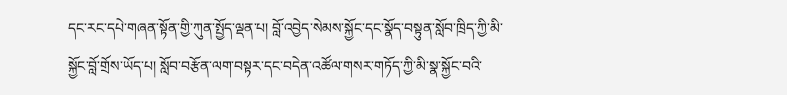དང་རང་དཔེ་གཞན་སྟོན་གྱི་ཀུན་སྤྱོད་ལྡན་པ། བློ་འབྱེད་སེམས་སྐྱོང་དང་སྣོད་བསྟུན་སློབ་ཁྲིད་ཀྱི་མི་སྐྱོང་བློ་གྲོས་ཡོད་པ། སློབ་བརྩོན་ལག་བསྟར་དང་བདེན་འཚོལ་གསར་གཏོད་ཀྱི་མི་སྣ་སྐྱོང་བའི་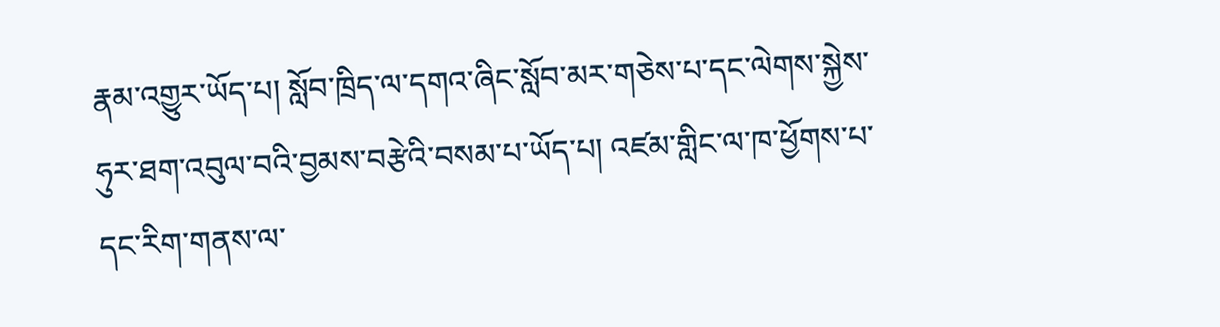རྣམ་འགྱུར་ཡོད་པ། སློབ་ཁྲིད་ལ་དགའ་ཞིང་སློབ་མར་གཅེས་པ་དང་ལེགས་སྐྱེས་ཧུར་ཐག་འབུལ་བའི་བྱམས་བརྩེའི་བསམ་པ་ཡོད་པ། འཛམ་གླིང་ལ་ཁ་ཕྱོགས་པ་དང་རིག་གནས་ལ་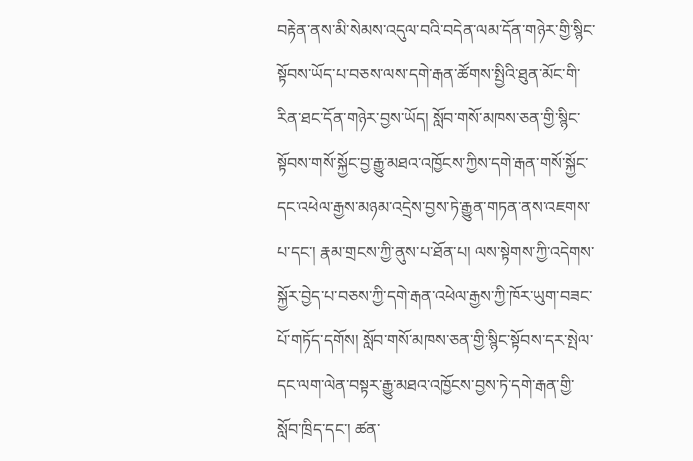བརྟེན་ནས་མི་སེམས་འདུལ་བའི་བདེན་ལམ་དོན་གཉེར་གྱི་སྙིང་སྟོབས་ཡོད་པ་བཅས་ལས་དགེ་རྒན་ཚོགས་སྤྱིའི་ཐུན་མོང་གི་རིན་ཐང་དོན་གཉེར་བྱས་ཡོད། སློབ་གསོ་མཁས་ཅན་གྱི་སྙིང་སྟོབས་གསོ་སྐྱོང་བྱ་རྒྱུ་མཐའ་འཁྱོངས་ཀྱིས་དགེ་རྒན་གསོ་སྐྱོང་དང་འཕེལ་རྒྱས་མཉམ་འདྲེས་བྱས་ཏེ་རྒྱུན་གཏན་ནས་འཇགས་པ་དང་། རྣམ་གྲངས་ཀྱི་ནུས་པ་ཐོན་པ། ལས་སྟེགས་ཀྱི་འདེགས་སྐྱོར་བྱེད་པ་བཅས་ཀྱི་དགེ་རྒན་འཕེལ་རྒྱས་ཀྱི་ཁོར་ཡུག་བཟང་པོ་གཏོད་དགོས། སློབ་གསོ་མཁས་ཅན་གྱི་སྙིང་སྟོབས་དར་སྤེལ་དང་ལག་ལེན་བསྟར་རྒྱུ་མཐའ་འཁྱོངས་བྱས་ཏེ་དགེ་རྒན་གྱི་སློབ་ཁྲིད་དང་། ཚན་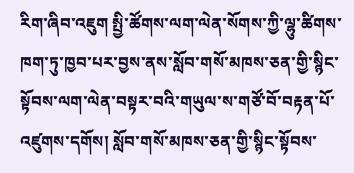རིག་ཞིབ་འཇུག སྤྱི་ཚོགས་ལག་ལེན་སོགས་ཀྱི་ལྷུ་ཚིགས་ཁག་ཏུ་ཁྱབ་པར་བྱས་ནས་སློབ་གསོ་མཁས་ཅན་གྱི་སྙིང་སྟོབས་ལག་ལེན་བསྟར་བའི་གཡུལ་ས་གཙོ་བོ་བརྟན་པོ་འཛུགས་དགོས། སློབ་གསོ་མཁས་ཅན་གྱི་སྙིང་སྟོབས་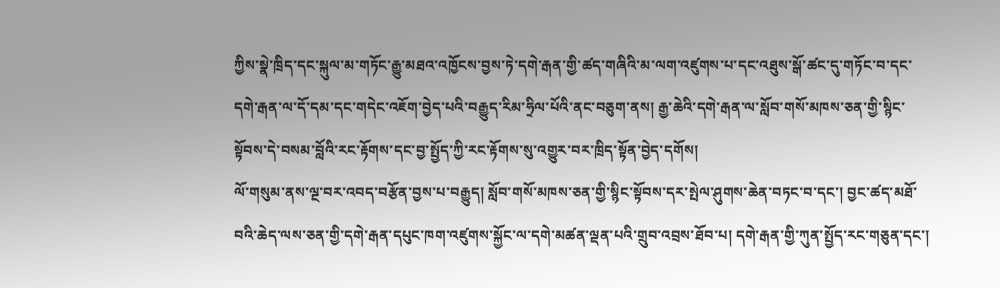ཀྱིས་སྣེ་ཁྲིད་དང་སྐུལ་མ་གཏོང་རྒྱུ་མཐའ་འཁྱོངས་བྱས་ཏེ་དགེ་རྒན་གྱི་ཚད་གཞིའི་མ་ལག་འཛུགས་པ་དང་འཐུས་སྒོ་ཚང་དུ་གཏོང་བ་དང་དགེ་རྒན་ལ་དོ་དམ་དང་གདེང་འཇོག་བྱེད་པའི་བརྒྱུད་རིམ་ཧྲིལ་པོའི་ནང་བཅུག་ནས། རྒྱ་ཆེའི་དགེ་རྒན་ལ་སློབ་གསོ་མཁས་ཅན་གྱི་སྙིང་སྟོབས་དེ་བསམ་བློའི་རང་རྟོགས་དང་བྱ་སྤྱོད་ཀྱི་རང་རྟོགས་སུ་འགྱུར་བར་ཁྲིད་སྟོན་བྱེད་དགོས།
ལོ་གསུམ་ནས་ལྔ་བར་འབད་བརྩོན་བྱས་པ་བརྒྱུད། སློབ་གསོ་མཁས་ཅན་གྱི་སྙིང་སྟོབས་དར་སྤེལ་ཤུགས་ཆེན་བཏང་བ་དང་། བྱང་ཚད་མཐོ་བའི་ཆེད་ལས་ཅན་གྱི་དགེ་རྒན་དཔུང་ཁག་འཛུགས་སྐྱོང་ལ་དགེ་མཚན་ལྡན་པའི་གྲུབ་འབྲས་ཐོབ་པ། དགེ་རྒན་གྱི་ཀུན་སྤྱོད་རང་གཅུན་དང་།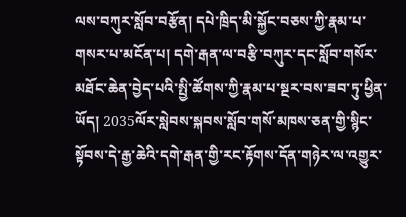ལས་བཀུར་སློབ་བརྩོན། དཔེ་ཁྲིད་མི་སྐྱོང་བཅས་ཀྱི་རྣམ་པ་གསར་པ་མངོན་པ། དགེ་རྒན་ལ་བརྩི་བཀུར་དང་སློབ་གསོར་མཐོང་ཆེན་བྱེད་པའི་སྤྱི་ཚོགས་ཀྱི་རྣམ་པ་སྔར་བས་ཟབ་ཏུ་ཕྱིན་ཡོད། 2035ལོར་སླེབས་སྐབས་སློབ་གསོ་མཁས་ཅན་གྱི་སྙིང་སྟོབས་དེ་རྒྱ་ཆེའི་དགེ་རྒན་གྱི་རང་རྟོགས་དོན་གཉེར་ལ་འགྱུར་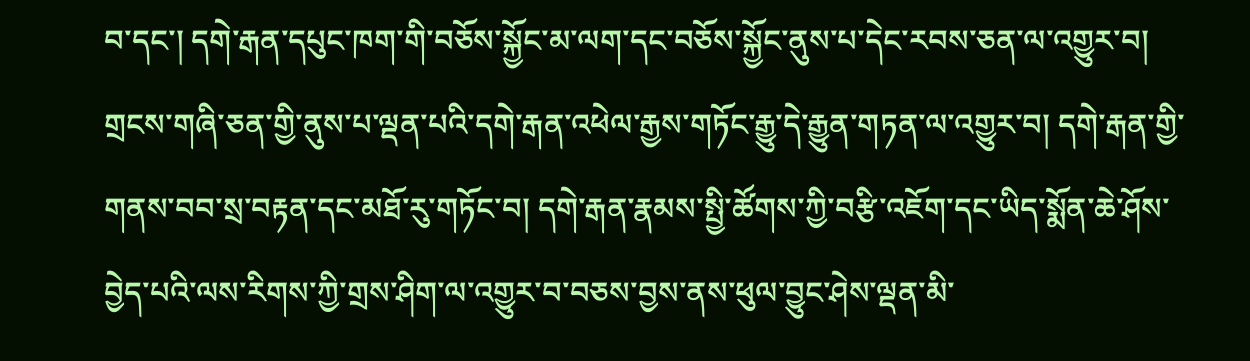བ་དང་། དགེ་རྒན་དཔུང་ཁག་གི་བཅོས་སྐྱོང་མ་ལག་དང་བཅོས་སྐྱོང་ནུས་པ་དེང་རབས་ཅན་ལ་འགྱུར་བ། གྲངས་གཞི་ཅན་གྱི་ནུས་པ་ལྡན་པའི་དགེ་རྒན་འཕེལ་རྒྱས་གཏོང་རྒྱུ་དེ་རྒྱུན་གཏན་ལ་འགྱུར་བ། དགེ་རྒན་གྱི་གནས་བབ་སྲ་བརྟན་དང་མཐོ་རུ་གཏོང་བ། དགེ་རྒན་རྣམས་སྤྱི་ཚོགས་ཀྱི་བརྩི་འཇོག་དང་ཡིད་སྨོན་ཆེ་ཤོས་བྱེད་པའི་ལས་རིགས་ཀྱི་གྲས་ཤིག་ལ་འགྱུར་བ་བཅས་བྱས་ནས་ཕུལ་བྱུང་ཤེས་ལྡན་མི་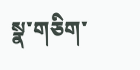སྣ་གཅིག་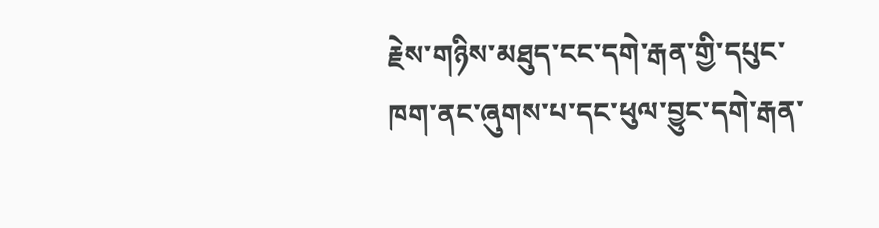རྗེས་གཉིས་མཐུད་ངང་དགེ་རྒན་གྱི་དཔུང་ཁག་ནང་ཞུགས་པ་དང་ཕུལ་བྱུང་དགེ་རྒན་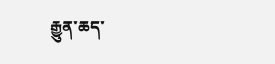རྒྱུན་ཆད་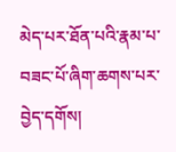མེད་པར་ཐོན་པའི་རྣམ་པ་བཟང་པོ་ཞིག་ཆགས་པར་བྱེད་དགོས།